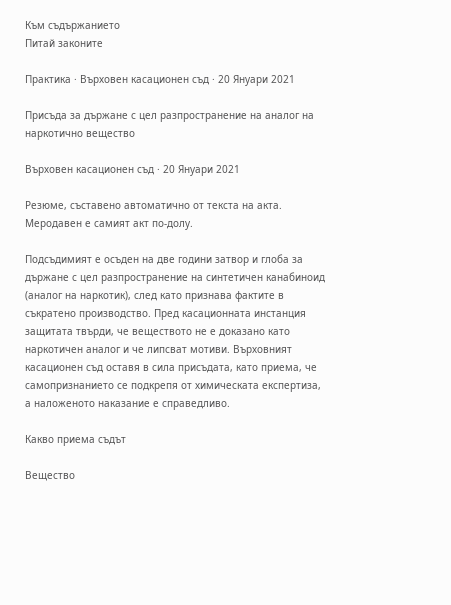Към съдържанието
Питай законите

Практика · Върховен касационен съд · 20 Януари 2021

Присъда за държане с цел разпространение на аналог на наркотично вещество

Върховен касационен съд · 20 Януари 2021

Резюме, съставено автоматично от текста на акта. Меродавен е самият акт по-долу.

Подсъдимият е осъден на две години затвор и глоба за държане с цел разпространение на синтетичен канабиноид (аналог на наркотик), след като признава фактите в съкратено производство. Пред касационната инстанция защитата твърди, че веществото не е доказано като наркотичен аналог и че липсват мотиви. Върховният касационен съд оставя в сила присъдата, като приема, че самопризнанието се подкрепя от химическата експертиза, а наложеното наказание е справедливо.

Какво приема съдът

Вещество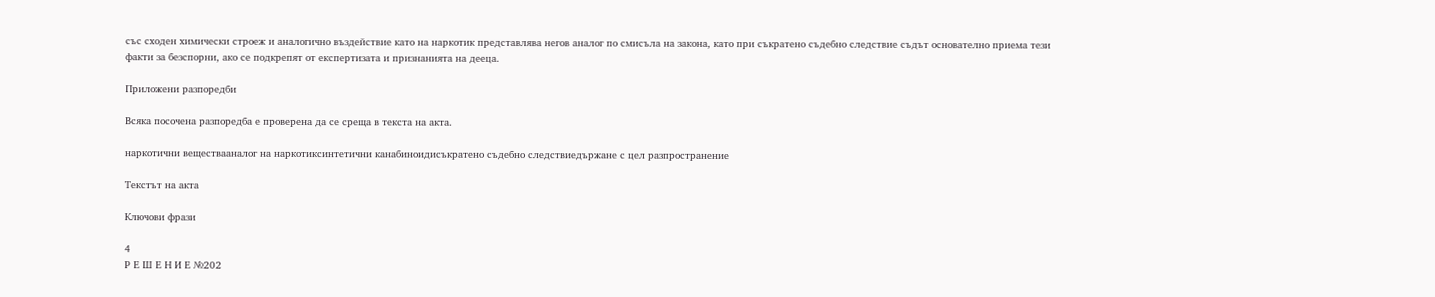със сходен химически строеж и аналогично въздействие като на наркотик представлява негов аналог по смисъла на закона, като при съкратено съдебно следствие съдът основателно приема тези факти за безспорни, ако се подкрепят от експертизата и признанията на дееца.

Приложени разпоредби

Всяка посочена разпоредба е проверена да се среща в текста на акта.

наркотични веществааналог на наркотиксинтетични канабиноидисъкратено съдебно следствиедържане с цел разпространение

Текстът на акта

Ключови фрази

4
Р Е Ш Е Н И Е №202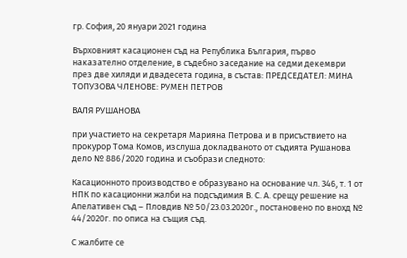гр. София, 20 януари 2021 година

Върховният касационен съд на Република България, първо наказателно отделение, в съдебно заседание на седми декември през две хиляди и двадесета година, в състав: ПРЕДСЕДАТЕЛ: МИНА ТОПУЗОВА ЧЛЕНОВЕ: РУМЕН ПЕТРОВ

ВАЛЯ РУШАНОВА

при участието на секретаря Марияна Петрова и в присъствието на прокурор Тома Комов, изслуша докладваното от съдията Рушанова дело № 886/2020 година и съобрази следното:

Касационното производство е образувано на основание чл. 346, т. 1 от НПК по касационни жалби на подсъдимия В. С. А. срещу решение на Апелативен съд – Пловдив № 50/23.03.2020г., постановено по внохд № 44/2020г. по описа на същия съд.

С жалбите се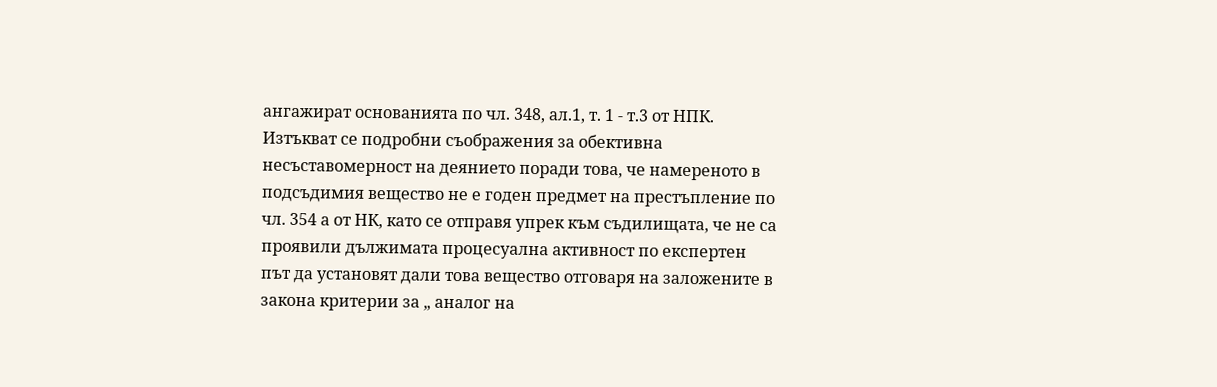ангажират основанията по чл. 348, ал.1, т. 1 - т.3 от НПК. Изтъкват се подробни съображения за обективна несъставомерност на деянието поради това, че намереното в подсъдимия вещество не е годен предмет на престъпление по чл. 354 а от НК, като се отправя упрек към съдилищата, че не са проявили дължимата процесуална активност по експертен път да установят дали това вещество отговаря на заложените в закона критерии за „ аналог на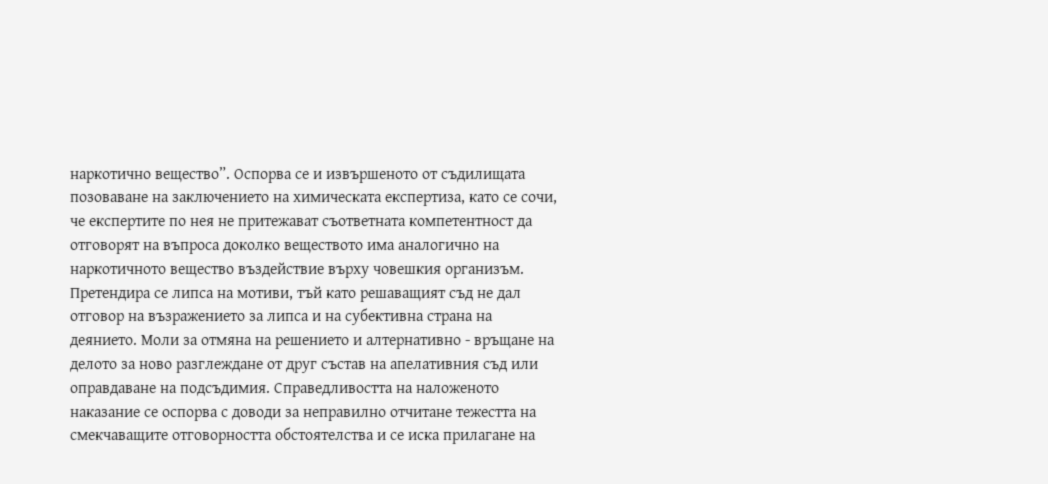наркотично вещество”. Оспорва се и извършеното от съдилищата позоваване на заключението на химическата експертиза, като се сочи, че експертите по нея не притежават съответната компетентност да отговорят на въпроса доколко веществото има аналогично на наркотичното вещество въздействие върху човешкия организъм. Претендира се липса на мотиви, тъй като решаващият съд не дал отговор на възражението за липса и на субективна страна на деянието. Моли за отмяна на решението и алтернативно - връщане на делото за ново разглеждане от друг състав на апелативния съд или оправдаване на подсъдимия. Справедливостта на наложеното наказание се оспорва с доводи за неправилно отчитане тежестта на смекчаващите отговорността обстоятелства и се иска прилагане на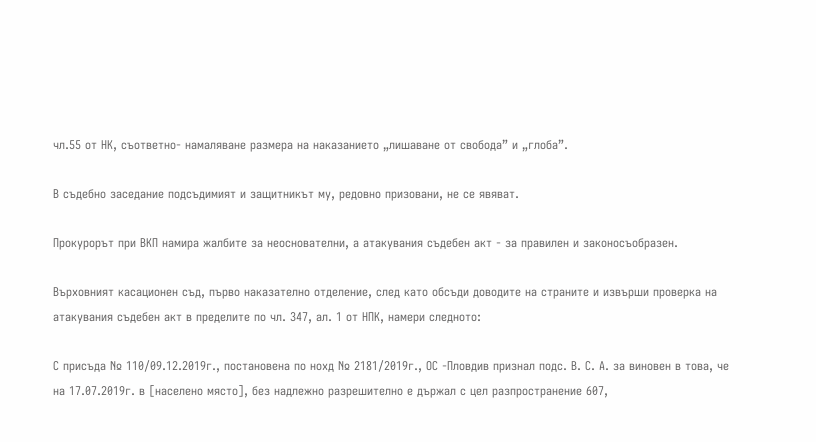чл.55 от НК, съответно- намаляване размера на наказанието „лишаване от свобода” и „глоба”.

В съдебно заседание подсъдимият и защитникът му, редовно призовани, не се явяват.

Прокурорът при ВКП намира жалбите за неоснователни, а атакувания съдебен акт - за правилен и законосъобразен.

Върховният касационен съд, първо наказателно отделение, след като обсъди доводите на страните и извърши проверка на атакувания съдебен акт в пределите по чл. 347, ал. 1 от НПК, намери следното:

С присъда № 110/09.12.2019г., постановена по нохд № 2181/2019г., ОС -Пловдив признал подс. В. С. А. за виновен в това, че на 17.07.2019г. в [населено място], без надлежно разрешително е държал с цел разпространение 607,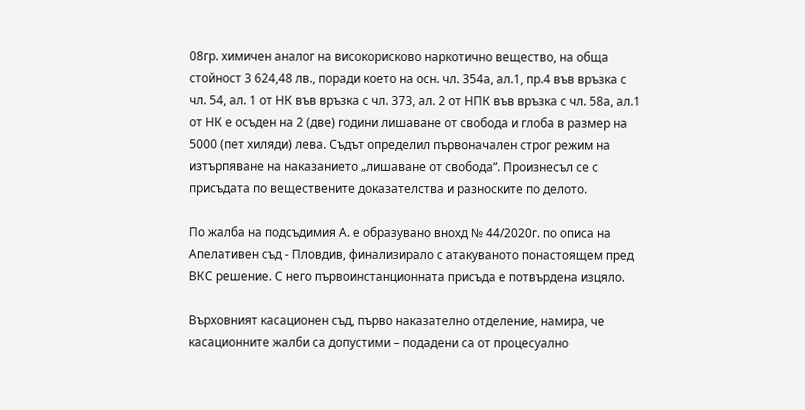08гр. химичен аналог на високорисково наркотично вещество, на обща стойност 3 624,48 лв., поради което на осн. чл. 354а, ал.1, пр.4 във връзка с чл. 54, ал. 1 от НК във връзка с чл. 373, ал. 2 от НПК във връзка с чл. 58а, ал.1 от НК е осъден на 2 (две) години лишаване от свобода и глоба в размер на 5000 (пет хиляди) лева. Съдът определил първоначален строг режим на изтърпяване на наказанието „лишаване от свобода”. Произнесъл се с присъдата по веществените доказателства и разноските по делото.

По жалба на подсъдимия А. е образувано внохд № 44/2020г. по описа на Апелативен съд - Пловдив, финализирало с атакуваното понастоящем пред ВКС решение. С него първоинстанционната присъда е потвърдена изцяло.

Върховният касационен съд, първо наказателно отделение, намира, че касационните жалби са допустими – подадени са от процесуално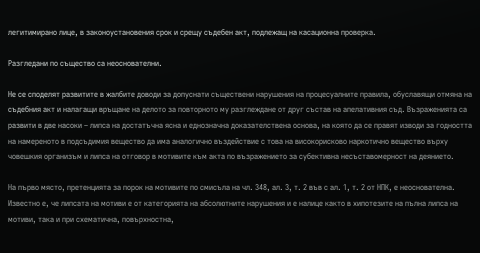легитимирано лице, в законоустановения срок и срещу съдебен акт, подлежащ на касационна проверка.

Разгледани по същество са неоснователни.

Не се споделят развитите в жалбите доводи за допуснати съществени нарушения на процесуалните правила, обуславящи отмяна на съдебния акт и налагащи връщане на делото за повторното му разглеждане от друг състав на апелативния съд. Възраженията са развити в две насоки – липса на достатъчна ясна и еднозначна доказателствена основа, на която да се правят изводи за годността на намереното в подсъдимия вещество да има аналогично въздействие с това на високорисково наркотично вещество върху човешкия организъм и липса на отговор в мотивите към акта по възражението за субективна несъставомерност на деянието.

На първо място, претенцията за порок на мотивите по смисъла на чл. 348, ал. 3, т. 2 във с ал. 1, т. 2 от НПК, е неоснователна. Известно е, че липсата на мотиви е от категорията на абсолютните нарушения и е налице както в хипотезите на пълна липса на мотиви, така и при схематична, повърхностна,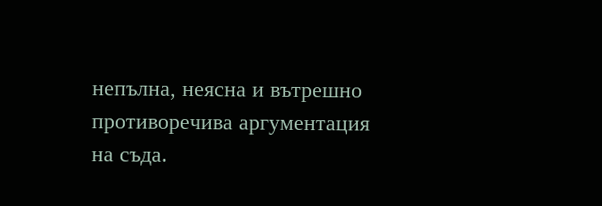непълна, неясна и вътрешно противоречива аргументация на съда.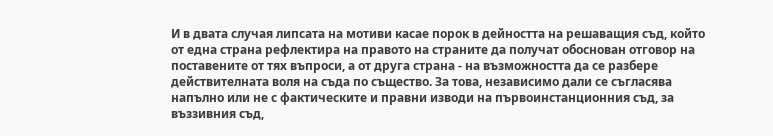И в двата случая липсата на мотиви касае порок в дейността на решаващия съд, който от една страна рефлектира на правото на страните да получат обоснован отговор на поставените от тях въпроси, а от друга страна - на възможността да се разбере действителната воля на съда по същество. За това, независимо дали се съгласява напълно или не с фактическите и правни изводи на първоинстанционния съд, за въззивния съд,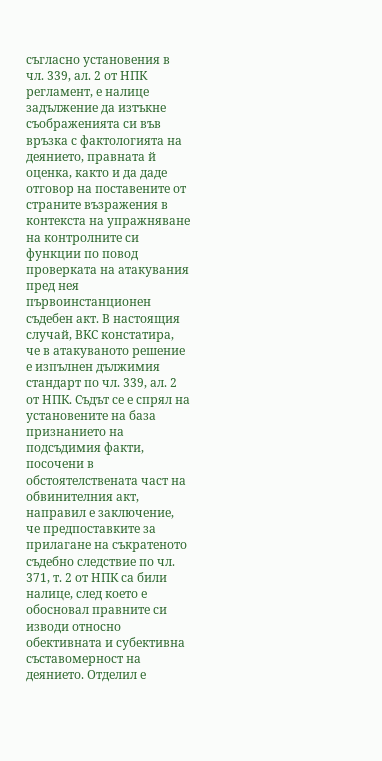съгласно установения в чл. 339, ал. 2 от НПК регламент, е налице задължение да изтъкне съображенията си във връзка с фактологията на деянието, правната й оценка, както и да даде отговор на поставените от страните възражения в контекста на упражняване на контролните си функции по повод проверката на атакувания пред нея първоинстанционен съдебен акт. В настоящия случай, ВКС констатира, че в атакуваното решение е изпълнен дължимия стандарт по чл. 339, ал. 2 от НПК. Съдът се е спрял на установените на база признанието на подсъдимия факти, посочени в обстоятелствената част на обвинителния акт, направил е заключение, че предпоставките за прилагане на съкратеното съдебно следствие по чл. 371, т. 2 от НПК са били налице, след което е обосновал правните си изводи относно обективната и субективна съставомерност на деянието. Отделил е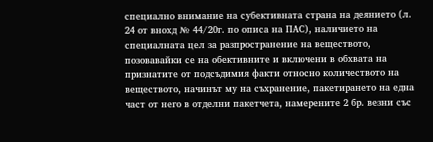специално внимание на субективната страна на деянието (л. 24 от внохд № 44/20г. по описа на ПАС), наличието на специалната цел за разпространение на веществото, позовавайки се на обективните и включени в обхвата на признатите от подсъдимия факти относно количеството на веществото, начинът му на съхранение, пакетирането на една част от него в отделни пакетчета, намерените 2 бр. везни със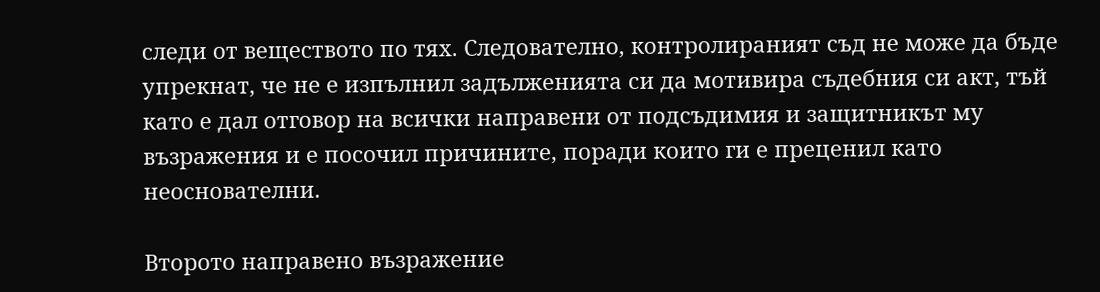следи от веществото по тях. Следователно, контролираният съд не може да бъде упрекнат, че не е изпълнил задълженията си да мотивира съдебния си акт, тъй като е дал отговор на всички направени от подсъдимия и защитникът му възражения и е посочил причините, поради които ги е преценил като неоснователни.

Второто направено възражение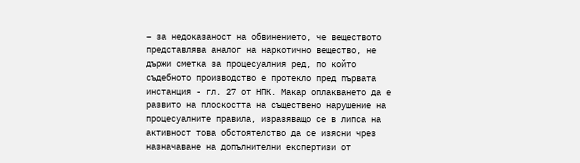– за недоказаност на обвинението, че веществото представлява аналог на наркотично вещество, не държи сметка за процесуалния ред, по който съдебното производство е протекло пред първата инстанция - гл. 27 от НПК. Макар оплакването да е развито на плоскостта на съществено нарушение на процесуалните правила, изразяващо се в липса на активност това обстоятелство да се изясни чрез назначаване на допълнителни експертизи от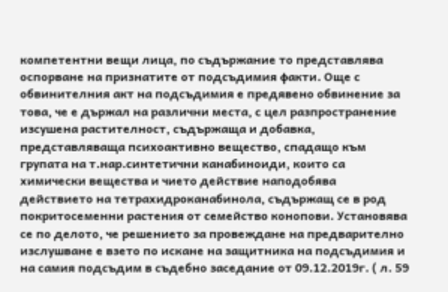компетентни вещи лица, по съдържание то представлява оспорване на признатите от подсъдимия факти. Още с обвинителния акт на подсъдимия е предявено обвинение за това, че е държал на различни места, с цел разпространение изсушена растителност, съдържаща и добавка, представляваща психоактивно вещество, спадащо към групата на т.нар.синтетични канабиноиди, които са химически вещества и чието действие наподобява действието на тетрахидроканабинола, съдържащ се в род покритосеменни растения от семейство конопови. Установява се по делото, че решението за провеждане на предварително изслушване е взето по искане на защитника на подсъдимия и на самия подсъдим в съдебно заседание от 09.12.2019г. ( л. 59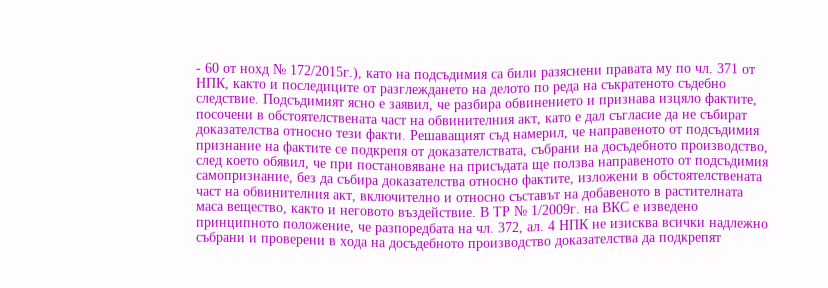- 60 от нохд № 172/2015г.), като на подсъдимия са били разяснени правата му по чл. 371 от НПК, както и последиците от разглеждането на делото по реда на съкратеното съдебно следствие. Подсъдимият ясно е заявил, че разбира обвинението и признава изцяло фактите, посочени в обстоятелствената част на обвинителния акт, като е дал съгласие да не събират доказателства относно тези факти. Решаващият съд намерил, че направеното от подсъдимия признание на фактите се подкрепя от доказателствата, събрани на досъдебното производство, след което обявил, че при постановяване на присъдата ще ползва направеното от подсъдимия самопризнание, без да събира доказателства относно фактите, изложени в обстоятелствената част на обвинителния акт, включително и относно съставът на добавеното в растителната маса вещество, както и неговото въздействие. В ТР № 1/2009г. на ВКС е изведено принципното положение, че разпоредбата на чл. 372, ал. 4 НПК не изисква всички надлежно събрани и проверени в хода на досъдебното производство доказателства да подкрепят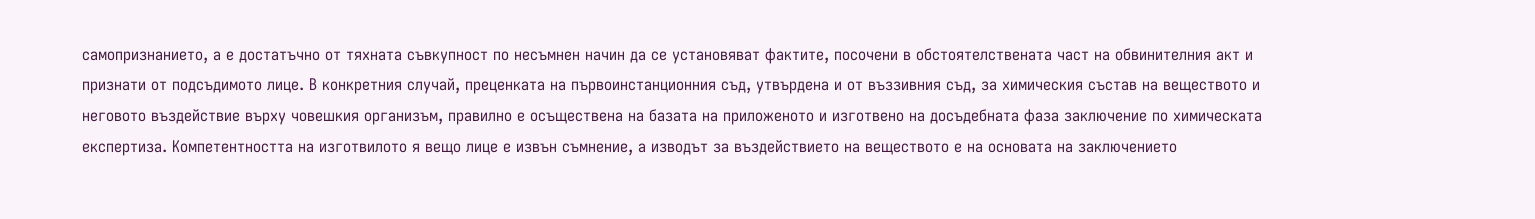самопризнанието, а е достатъчно от тяхната съвкупност по несъмнен начин да се установяват фактите, посочени в обстоятелствената част на обвинителния акт и признати от подсъдимото лице. В конкретния случай, преценката на първоинстанционния съд, утвърдена и от въззивния съд, за химическия състав на веществото и неговото въздействие върху човешкия организъм, правилно е осъществена на базата на приложеното и изготвено на досъдебната фаза заключение по химическата експертиза. Компетентността на изготвилото я вещо лице е извън съмнение, а изводът за въздействието на веществото е на основата на заключението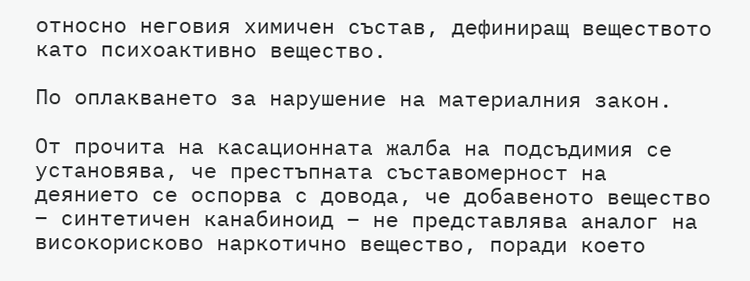относно неговия химичен състав, дефиниращ веществото като психоактивно вещество.

По оплакването за нарушение на материалния закон.

От прочита на касационната жалба на подсъдимия се установява, че престъпната съставомерност на деянието се оспорва с довода, че добавеното вещество – синтетичен канабиноид – не представлява аналог на високорисково наркотично вещество, поради което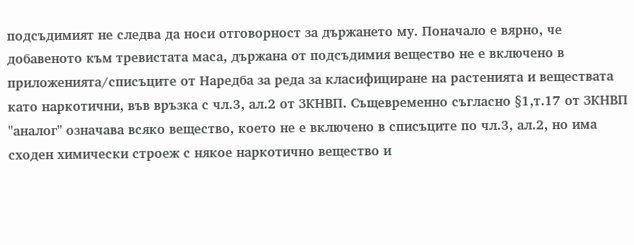подсъдимият не следва да носи отговорност за държането му. Поначало е вярно, че добавеното към тревистата маса, държана от подсъдимия вещество не е включено в приложенията/списъците от Наредба за реда за класифициране на растенията и веществата като наркотични, във връзка с чл.3, ал.2 от ЗКНВП. Същевременно съгласно §1,т.17 от ЗКНВП "аналог" означава всяко вещество, което не е включено в списъците по чл.3, ал.2, но има сходен химически строеж с някое наркотично вещество и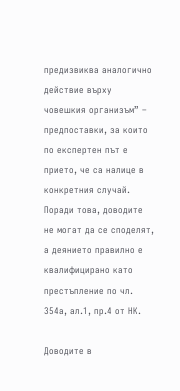предизвиква аналогично действие върху човешкия организъм” – предпоставки, за които по експертен път е прието, че са налице в конкретния случай. Поради това, доводите не могат да се споделят, а деянието правилно е квалифицирано като престъпление по чл. 354а, ал.1, пр.4 от НК.

Доводите в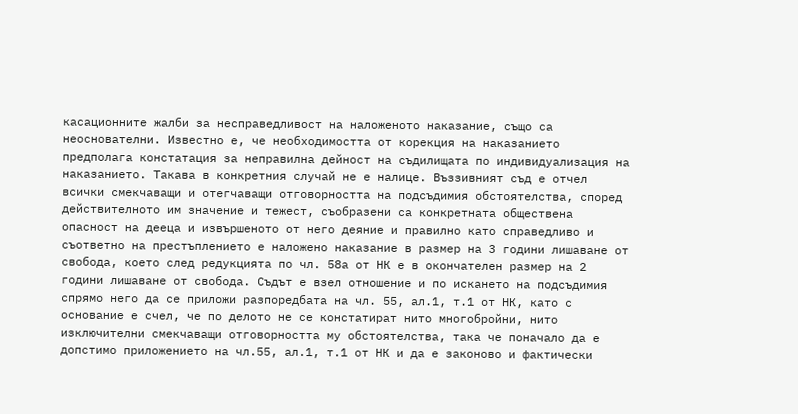касационните жалби за несправедливост на наложеното наказание, също са неоснователни. Известно е, че необходимостта от корекция на наказанието предполага констатация за неправилна дейност на съдилищата по индивидуализация на наказанието. Такава в конкретния случай не е налице. Въззивният съд е отчел всички смекчаващи и отегчаващи отговорността на подсъдимия обстоятелства, според действителното им значение и тежест, съобразени са конкретната обществена опасност на дееца и извършеното от него деяние и правилно като справедливо и съответно на престъплението е наложено наказание в размер на 3 години лишаване от свобода, което след редукцията по чл. 58а от НК е в окончателен размер на 2 години лишаване от свобода. Съдът е взел отношение и по искането на подсъдимия спрямо него да се приложи разпоредбата на чл. 55, ал.1, т.1 от НК, като с основание е счел, че по делото не се констатират нито многобройни, нито изключителни смекчаващи отговорността му обстоятелства, така че поначало да е допстимо приложението на чл.55, ал.1, т.1 от НК и да е законово и фактически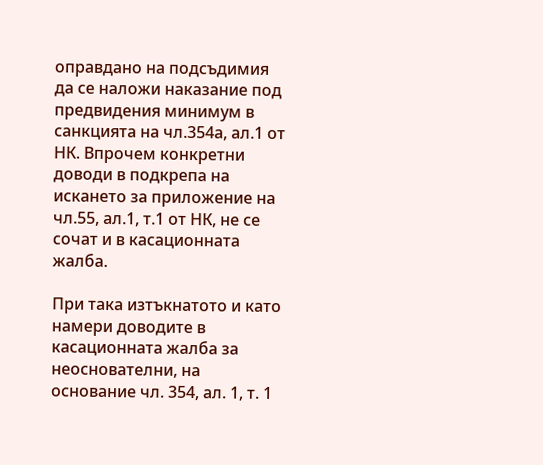оправдано на подсъдимия да се наложи наказание под предвидения минимум в санкцията на чл.354а, ал.1 от НК. Впрочем конкретни доводи в подкрепа на искането за приложение на чл.55, ал.1, т.1 от НК, не се сочат и в касационната жалба.

При така изтъкнатото и като намери доводите в касационната жалба за неоснователни, на основание чл. 354, ал. 1, т. 1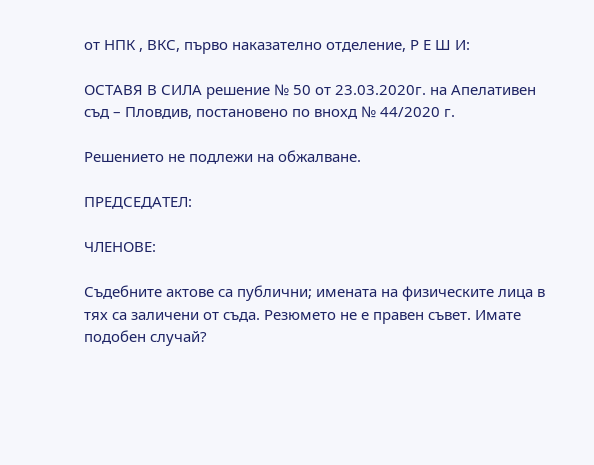от НПК , ВКС, първо наказателно отделение, Р Е Ш И:

ОСТАВЯ В СИЛА решение № 50 от 23.03.2020г. на Апелативен съд – Пловдив, постановено по внохд № 44/2020 г.

Решението не подлежи на обжалване.

ПРЕДСЕДАТЕЛ:

ЧЛЕНОВЕ:

Съдебните актове са публични; имената на физическите лица в тях са заличени от съда. Резюмето не е правен съвет. Имате подобен случай?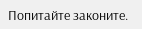Попитайте законите.